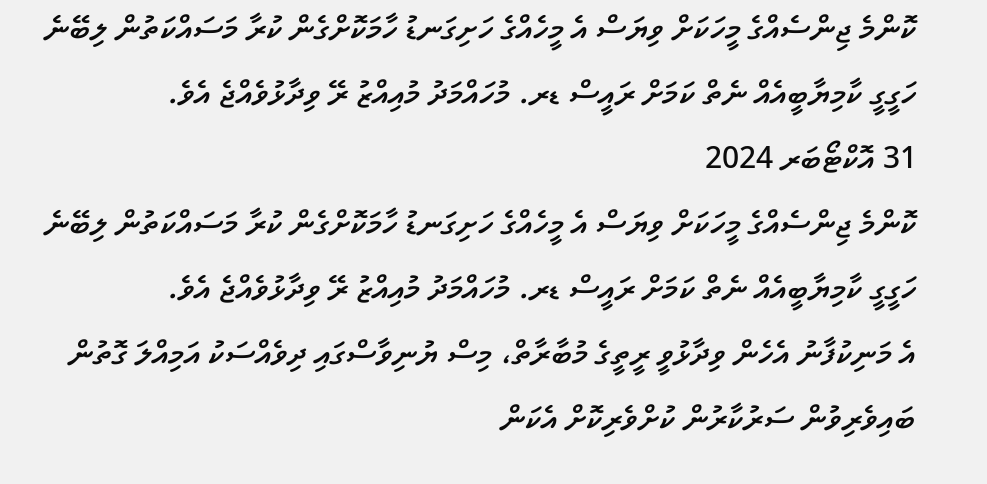ކޮންމެ ޖިންސެއްގެ މީހަކަށް ވިޔަސް އެ މީހެއްގެ ހަށިގަނޑު ހާމަކޮށްގެން ކުރާ މަސައްކަތުން ލިބޭނެ ހަގީގީ ކާމިޔާބީއެއް ނެތް ކަމަށް ރައީސް ޑރ. މުހައްމަދު މުއިއްޒު ރޭ ވިދާޅުވެއްޖެ އެވެ.
31 އޮކްޓޯބަރ 2024
ކޮންމެ ޖިންސެއްގެ މީހަކަށް ވިޔަސް އެ މީހެއްގެ ހަށިގަނޑު ހާމަކޮށްގެން ކުރާ މަސައްކަތުން ލިބޭނެ ހަގީގީ ކާމިޔާބީއެއް ނެތް ކަމަށް ރައީސް ޑރ. މުހައްމަދު މުއިއްޒު ރޭ ވިދާޅުވެއްޖެ އެވެ.
އެ މަނިކުފާނު އެހެން ވިދާޅުވީ ރީތީގެ މުބާރާތް، މިސް ޔުނިވާސްގައި ދިވެއްސަކު އަމިއްލަ ގޮތުން ބައިވެރިވުން ސަރުކާރުން ކުށްވެރިކޮށް އެކަން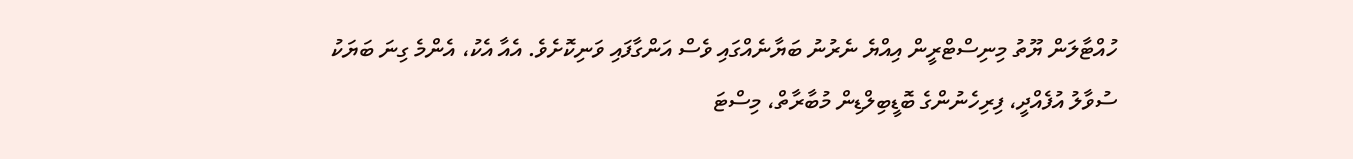ހުއްޓާލަން ޔޫތު މިނިސްޓްރީން އިއްޔެ ނެރުނު ބަޔާނެއްގައި ވެސް އަންގާފައި ވަނިކޮށެވެ. އެއާ އެކު، އެންމެ ގިނަ ބަޔަކު ސުވާލު އުފެއްދީ، ފިރިހެނުންގެ ބޮޑީބިލްޑިން މުބާރާތް، މިސްޓަ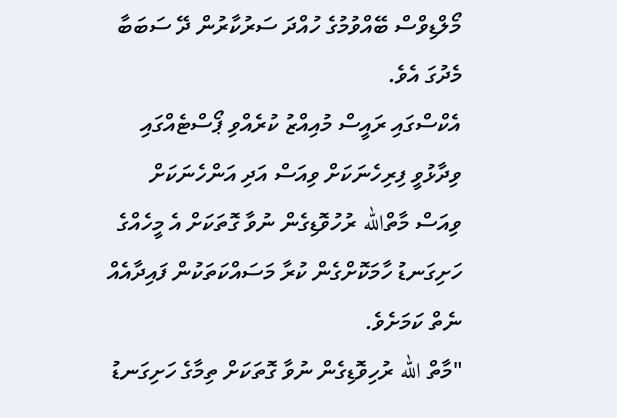މޯލްޑިވްސް ބޭއްވުމުގެ ހުއްދަ ސަރުކާރުން ދޭ ސަބަބާ މެދުގަ އެވެ.
އެކްސްގައި ރައީސް މުއިއްޒު ކުރެއްވި ޕޯސްޓެއްގައި ވިދާޅުވީ ފިރިހެނަކަށް ވިއަސް އަދި އަންހެނަކަށް ވިއަސް މާތްالله ރުހުވޮޑިގެން ނުވާ ގޮތަކަށް އެ މީހެއްގެ ހަށިގަނޑު ހާމަކޮށްގެން ކުރާ މަސައްކަތަކުން ފައިދާއެއް ނެތް ކަމަށެވެ.
"މާތް الله ރުހިވޮޑިގެން ނުވާ ގޮތަކަށް ތިމާގެ ހަށިގަނޑު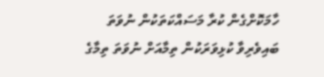ހާމަކޮށްގެން ކުރާ މަސައްކަތަކުން ނުވަތަ ބައިވެރިވާ ކުޅިވަރަކުން ތިމާއަށް ނުވަތަ ތިމާގެ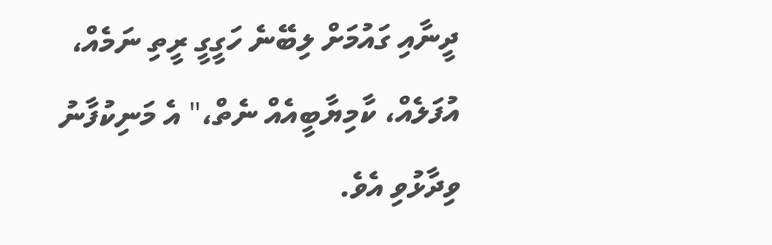ދީނާއި ގައުމަށް ލިބޭނެ ހަގީގީ ރީތި ނަމެއް، އުފަލެއް، ކާމިޔާބީއެއް ނެތް،" އެ މަނިކުފާނު ވިދާޅުވި އެވެ.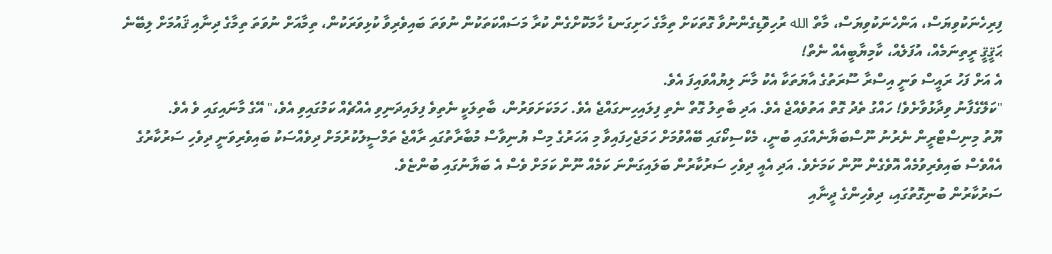ފިރިހެނަކުވިޔަސް، އަންހެނަކުވިޔަސް، މާތް الله ރުހިވޮޑިގެންނުވާ ގޮތަކަށް ތިމާގެ ހަށިގަނޑު ހާމަކޮށްގެން ކުރާ މަސައްކަތަކުން ނުވަތަ ބައިވެރިވާ ކުޅިވަރަކުން، ތިމާއަށް ނުވަތަ ތިމާގެ ދިނާއި ޤައުމަށް ލިބޭނެ ޙަޤީޤީ ރީތިނަމެއް، އުފަލެއް، ކާމިޔާބީއެއް ނެތް!
އެ އަށް ފަހު ރައީސް ވަނީ އިސްރާ ސޫރަތުގެ އާޔަތަކާ އެކު މާނަ ލިޔުއްވައިފަ އެވެ.
"ކަލޭގެފާނު ވިދާޅުވާށެވެ! ހައްގު ތެދު ގޮތް އަތުވެއްޖެ އެވެ. އަދި ބާތިލު ގޮތް ނެތި ފިލައިހިނގައްޖެ އެވެ. ހަމަކަށަވަރުން، ބާތިލަކީ ނެތިވެ ފިލައިދަނިވި އެއްޗެއް ކަމުގައިވި އެވެ،" އޭގެ މާނައިގައި ވެ އެވެ.
ޔޫތު މިނިސްޓްރީން ނެރުނު ނޫސްބަޔާނެއްގައި ބުނީ، މެކްސިކޯގައި ބޭއްވުމަށް ހަމަޖެހިފައިވާ މި އަހަރުގެ މިސް ޔުނިވާސް މުބާރާތުގައި ރާއްޖެ ތަމްސީލުކުރުމަށް ދިވެއްސަކު ބައިވެރިވަނީ ދިވެހި ސަރުކާރުގެ އެއްވެސް ބައިވެރިވުމެއް އޮވެގެން ނޫން ކަމަށެވެ. އަދި އެއީ ދިވެހި ސަރުކާރުން ބަލައިގަންނަ ކަމެއް ނޫން ކަމަށް ވެސް އެ ބަޔާނުގައި ބުންޏެވެ.
ސަރުކާރުން ބުނިގޮތުގައި، ދިވެހިންގެ ދީނާއި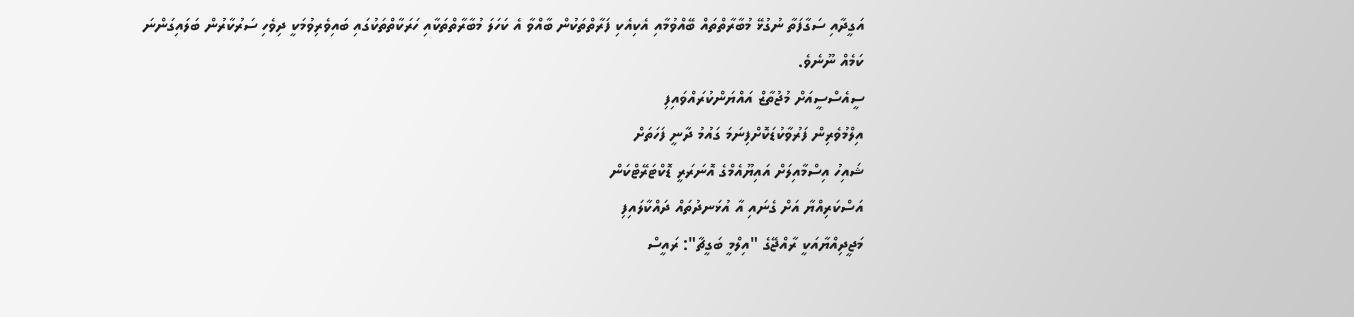އަގީދާއި ސަގާފަތާ ނުގުޅޭ މުބާރާތްތައް ބޭއްވުމާއި އެކިއެކި ފަރާތްތަކުން ބާއްވާ އެ ކަހަލަ މުބާރާތްތަކާއި ހަރަކާތްތަކުގައި ބައިވެރިވުމަކީ ދިވެހި ސަރުކާރުން ބަލައިގަންނަ ކަމެއް ނޫނެވެ.
ސީއެސްސީއަށް މުޖުތާޒް އައްޔަންކުރައްވައިފި
އިލްމުވެރިން ފަރުވާކުޑަކޮށްފިނަމަ ގައުމު ދާނީ ފަހަތަށް
ޝައިހު އިސްމާއިލަށް އައިޔޫއެމްގެ އޮނަރަރީ ޑޮކްޓަރޭޓްކަން
އަސްކަރިއްޔާ އަށް ގެނައި އާ އުޅަނދުތައް ދައްކާލައިފި
މަޖީދިއްޔާއަކީ ރާއްޖޭގެ "އިލްމީ ބަގީޗާ": ރައީސް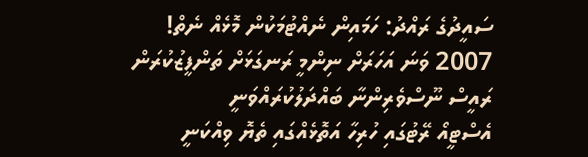ސައީދުގެ ރައްދު: ހަމައިން ނެއްޓުމަކުން މޮޅެއް ނެތް!
2007 ވަނަ އަހަރަށް ނިންމީ ރަނގަޅަށް ތަންފީޒުކުރަން
ރައީސް ނޫސްވެރިންނާ ބައްދަލުކުރައްވަނީ
އެސްޓީއޯ ރޭޓުގައި ހުރިހާ އަތޮޅެއްގައި ތެޔޮ ވިއްކަނީ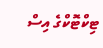ޓިކްޓޮކްގެ އިސް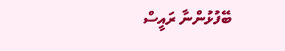ބޭފުޅުންނާ ރައީސް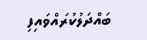ބައްދަލުކުރައްވައިފި